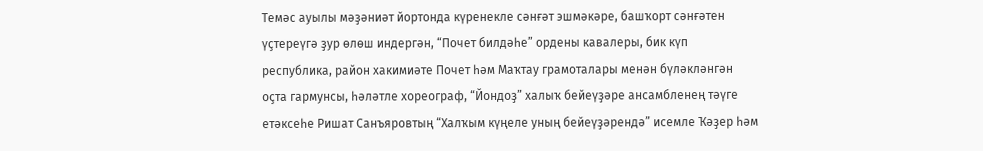Темәс ауылы мәҙәниәт йортонда күренекле сәнғәт эшмәкәре, башҡорт сәнғәтен үҫтереүгә ҙур өлөш индергән, “Почет билдәһе” ордены кавалеры, бик күп республика, район хакимиәте Почет һәм Маҡтау грамоталары менән бүләкләнгән оҫта гармунсы, һәләтле хореограф, “Йондоҙ” халыҡ бейеүҙәре ансамбленең тәүге етәксеһе Ришат Санъяровтың “Халҡым күңеле уның бейеүҙәрендә” исемле Ҡәҙер һәм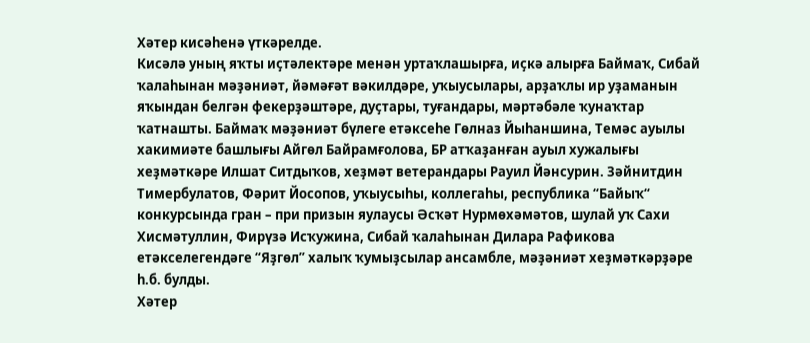Хәтер кисәһенә үткәрелде.
Кисәлә уның яҡты иҫтәлектәре менән уртаҡлашырға, иҫкә алырға Баймаҡ, Сибай ҡалаһынан мәҙәниәт, йәмәғәт вәкилдәре, уҡыусылары, арҙаҡлы ир уҙаманын яҡындан белгән фекерҙәштәре, дуҫтары, туғандары, мәртәбәле ҡунаҡтар ҡатнашты. Баймаҡ мәҙәниәт бүлеге етәксеһе Гөлназ Йыһаншина, Темәс ауылы хакимиәте башлығы Айгөл Байрамғолова, БР атҡаҙанған ауыл хужалығы хеҙмәткәре Илшат Ситдыҡов, хеҙмәт ветерандары Рауил Йәнсурин. Зәйнитдин Тимербулатов, Фәрит Йосопов, уҡыусыһы, коллегаһы, республика “Байыҡ“ конкурсында гран – при призын яулаусы Әсҡәт Нурмөхәмәтов, шулай уҡ Сахи Хисмәтуллин, Фирүзә Исҡужина, Сибай ҡалаһынан Дилара Рафикова етәкселегендәге “Яҙгөл” халыҡ ҡумыҙсылар ансамбле, мәҙәниәт хеҙмәткәрҙәре һ.б. булды.
Хәтер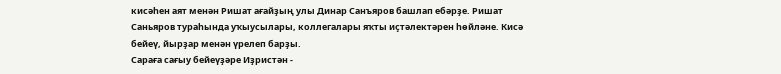кисәһен аят менән Ришат ағайҙың улы Динар Санъяров башлап ебәрҙе. Ришат Саньяров тураһында уҡыусылары, коллегалары яҡты иҫтәлектәрен һөйләне. Кисә бейеү, йырҙар менән үрелеп барҙы.
Сараға сағыу бейеүҙәре Иҙристән -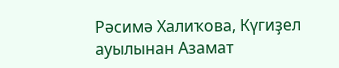Рәсимә Халиҡова, Күгиҙел ауылынан Азамат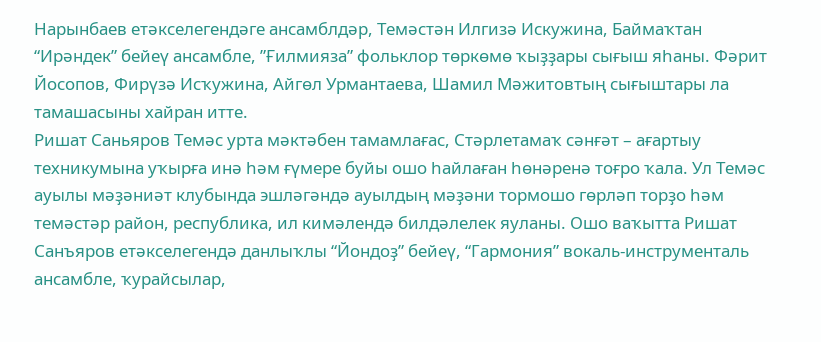Нарынбаев етәкселегендәге ансамблдәр, Темәстән Илгизә Искужина, Баймаҡтан “Ирәндек” бейеү ансамбле, ”Ғилмияза” фольклор төркөмө ҡыҙҙары сығыш яһаны. Фәрит Йосопов, Фирүзә Исҡужина, Айгөл Урмантаева, Шамил Мәжитовтың сығыштары ла тамашасыны хайран итте.
Ришат Саньяров Темәс урта мәктәбен тамамлағас, Стәрлетамаҡ сәнғәт – ағартыу техникумына уҡырға инә һәм ғүмере буйы ошо һайлаған һөнәренә тоғро ҡала. Ул Темәс ауылы мәҙәниәт клубында эшләгәндә ауылдың мәҙәни тормошо гөрләп торҙо һәм темәстәр район, республика, ил кимәлендә билдәлелек яуланы. Ошо ваҡытта Ришат Санъяров етәкселегендә данлыҡлы “Йондоҙ” бейеү, “Гармония” вокаль-инструменталь ансамбле, ҡурайсылар,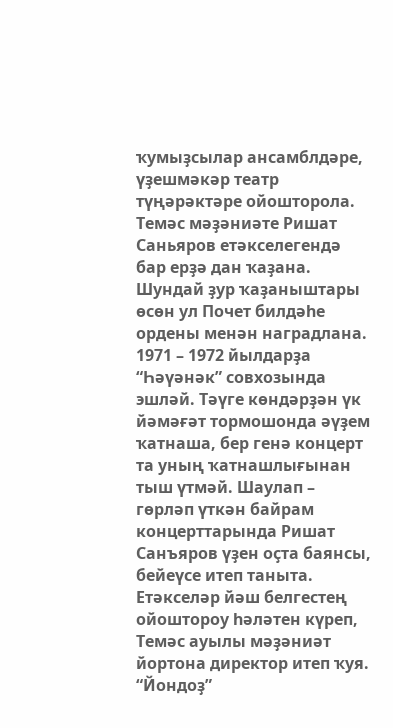ҡумыҙсылар ансамблдәре, үҙешмәкәр театр түңәрәктәре ойошторола. Темәс мәҙәниәте Ришат Саньяров етәкселегендә бар ерҙә дан ҡаҙана. Шундай ҙур ҡаҙаныштары өсөн ул Почет билдәһе ордены менән наградлана. 1971 – 1972 йылдарҙа “Һәүәнәк” совхозында эшләй. Тәүге көндәрҙән үк йәмәғәт тормошонда әүҙем ҡатнаша, бер генә концерт та уның ҡатнашлығынан тыш үтмәй. Шаулап – гөрләп үткән байрам концерттарында Ришат Санъяров үҙен оҫта баянсы, бейеүсе итеп таныта. Етәкселәр йәш белгестең ойоштороу һәләтен күреп, Темәс ауылы мәҙәниәт йортона директор итеп ҡуя. “Йондоҙ”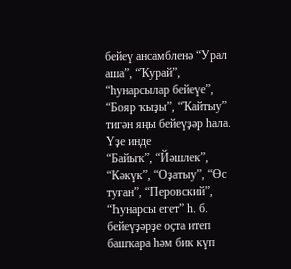бейеү ансамбленә “Урал аша”, “Ҡурай”, “һунарсылар бейеүе”, “Бояр ҡыҙы”, “Ҡайтыу” тигән яңы бейеүҙәр һала. Үҙе инде
“Байыҡ”, “Йәшлек”, “Кәкүк”, “Оҙатыу”, “Өс туған”, “Перовский”, “Һунарсы егет” һ. б. бейеүҙәрҙе оҫта итеп башҡара һәм бик күп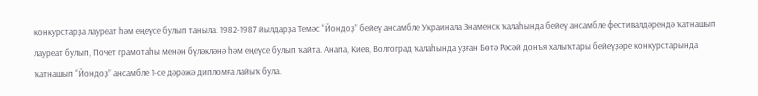конкурстарҙа лауреат һәм еңеүсе булып таныла. 1982-1987 йылдарҙа Темәс “Йондоҙ” бейеү ансамбле Украинала Знаменск ҡалаһында бейеү ансамбле фестивалдәрендә ҡатнашып лауреат булып, Почет грамотаһы менән бүләкләнә һәм еңеүсе булып ҡайта. Анапа, Киев, Волгоград ҡалаһында уҙған Бөтә Рәсәй донъя халыҡтары бейеүҙәре конкурстарында ҡатнашып “Йондоҙ” ансамбле 1-се дәрәжә дипломға лайыҡ була.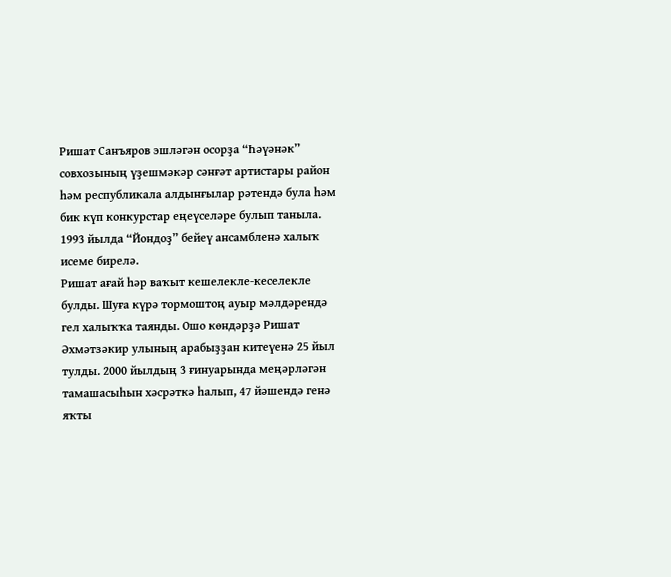Ришат Санъяров эшләгән осорҙа “Һәүәнәк” совхозының үҙешмәкәр сәнғәт артистары район һәм республикала алдынғылар рәтендә була һәм бик күп конкурстар еңеүселәре булып таныла.
1993 йылда “Йондоҙ” бейеү ансамбленә халыҡ исеме бирелә.
Ришат ағай һәр ваҡыт кешелекле-кеселекле булды. Шуға күрә тормоштоң ауыр мәлдәрендә гел халыҡҡа таянды. Ошо көндәрҙә Ришат Әхмәтзәкир улының арабыҙҙан китеүенә 25 йыл тулды. 2000 йылдың 3 ғинуарында меңәрләгән тамашасыһын хәсрәткә һалып, 47 йәшендә генә яҡты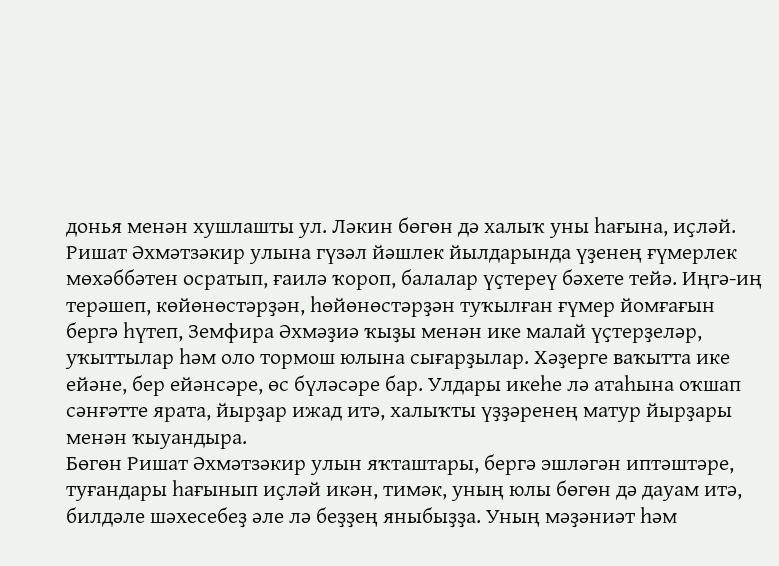донья менән хушлашты ул. Ләкин бөгөн дә халыҡ уны һағына, иҫләй.
Ришат Әхмәтзәкир улына гүзәл йәшлек йылдарында үҙенең ғүмерлек мөхәббәтен осратып, ғаилә ҡороп, балалар үҫтереү бәхете тейә. Иңгә-иң терәшеп, көйөнөстәрҙән, һөйөнөстәрҙән туҡылған ғүмер йомғағын бергә һүтеп, Земфира Әхмәҙиә ҡыҙы менән ике малай үҫтерҙеләр, уҡыттылар һәм оло тормош юлына сығарҙылар. Хәҙерге ваҡытта ике ейәне, бер ейәнсәре, өс бүләсәре бар. Улдары икеһе лә атаһына оҡшап сәнғәтте ярата, йырҙар ижад итә, халыҡты үҙҙәренең матур йырҙары менән ҡыуандыра.
Бөгөн Ришат Әхмәтзәкир улын яҡташтары, бергә эшләгән иптәштәре, туғандары һағынып иҫләй икән, тимәк, уның юлы бөгөн дә дауам итә, билдәле шәхесебеҙ әле лә беҙҙең яныбыҙҙа. Уның мәҙәниәт һәм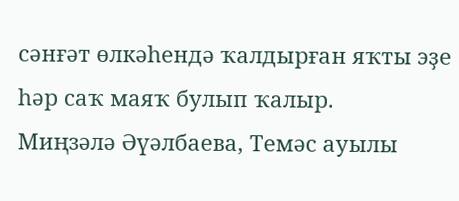сәнғәт өлкәһендә ҡалдырған яҡты эҙе һәр саҡ маяҡ булып ҡалыр.
Миңзәлә Әүәлбаева, Темәс ауылы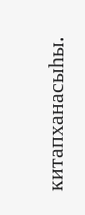китапханасыһы.